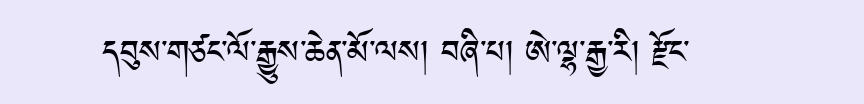དབུས་གཙང་ལོ་རྒྱུས་ཆེན་མོ་ལས། བཞི་པ། ཨེ་ལྷ་རྒྱ་རི། རྫོང་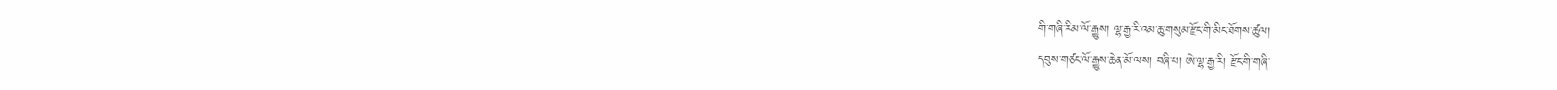གི་གཞི་རིམ་ལོ་རྒྱུས། ལྷ་རྒྱ་རི་འམ་ཆུ་གསུམ་རྫོང་གི་མིང་ཐོགས་ཚུལ།
དབུས་གཙང་ལོ་རྒྱུས་ཆེན་མོ་ལས། བཞི་པ། ཨེ་ལྷ་རྒྱ་རི། རྫོང་གི་གཞི་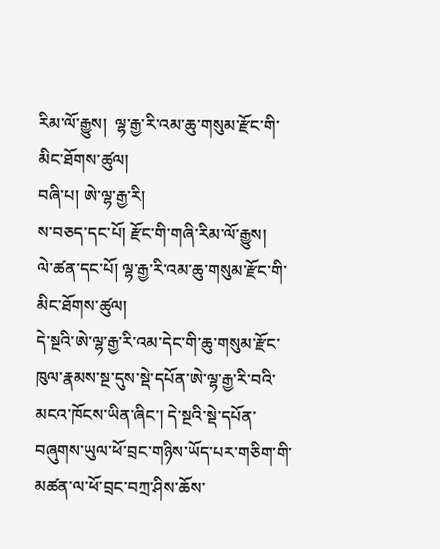རིམ་ལོ་རྒྱུས།  ལྷ་རྒྱ་རི་འམ་ཆུ་གསུམ་རྫོང་གི་མིང་ཐོགས་ཚུལ།
བཞི་པ། ཨེ་ལྷ་རྒྱ་རི།
ས་བཅད་དང་པོ། རྫོང་གི་གཞི་རིམ་ལོ་རྒྱུས།
ལེ་ཚན་དང་པོ། ལྷ་རྒྱ་རི་འམ་ཆུ་གསུམ་རྫོང་གི་མིང་ཐོགས་ཚུལ།
དེ་སྔའི་ཨེ་ལྷ་རྒྱ་རི་འམ་དེང་གི་ཆུ་གསུམ་རྫོང་ཁུལ་རྣམས་སྔ་དུས་སྡེ་དཔོན་ཨེ་ལྷ་རྒྱ་རི་བའི་མངའ་ཁོངས་ཡིན་ཞིང་། དེ་སྔའི་སྡེ་དཔོན་བཞུགས་ཡུལ་ཕོ་བྲང་གཉིས་ཡོད་པར་གཅིག་གི་མཚན་ལ་ཕོ་བྲང་བཀྲ་ཤིས་ཆོས་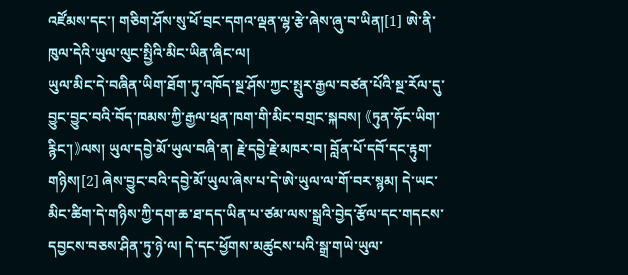འཛོམས་དང་། གཅིག་ཤོས་སུ་ཕོ་བྲང་དགའ་ལྡན་ལྷ་རྩེ་ཞེས་ཞུ་བ་ཡིན།[1] ཨེ་ནི་ཁུལ་དེའི་ཡུལ་ལུང་སྤྱིའི་མིང་ཡིན་ཞིང་ལ།
ཡུལ་མིང་དེ་བཞིན་ཡིག་ཐོག་ཏུ་འཁོད་སྔ་ཤོས་ཀྱང་སྤུར་རྒྱལ་བཙན་པོའི་སྔ་རོལ་དུ་བྱུང་བྱུང་བའི་བོད་ཁམས་ཀྱི་རྒྱལ་ཕྲན་ཁག་གི་མིང་བགྲང་སྐབས། 《ཏུན་ཧོང་ཡིག་རྙིང་།》ལས། ཡུལ་དབྱེ་མོ་ཡུལ་བཞི་ན། རྗེ་དབྱེ་རྗེ་མཁར་བ། བློན་པོ་དབོ་དང་རྟུག་གཉིས།[2] ཞེས་བྱུང་བའི་དབྱེ་མོ་ཡུལ་ཞེས་པ་དེ་ཨེ་ཡུལ་ལ་གོ་བར་སྙམ། དེ་ཡང་མིང་ཚིག་དེ་གཉིས་ཀྱི་དག་ཆ་ཐ་དད་ཡིན་པ་ཙམ་ལས་སྒྲའི་བྱེད་རྩོལ་དང་གདངས་དབྱངས་བཅས་ཤིན་ཏུ་ཉེ་ལ། དེ་དང་ཕྱོགས་མཚུངས་པའི་སྒྲ་གཡེ་ཡུལ་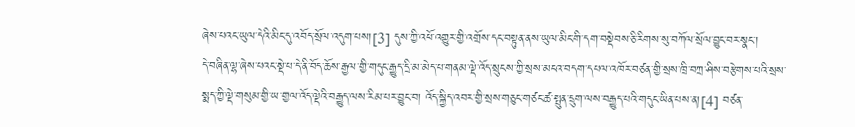ཞེས་པའང་ཡུལ་དེའི་མིང་དུ་འབོད་སྲོལ་འདུག་པས།[3] དུས་ཀྱི་འཕོ་འགྱུར་གྱི་འགྲོས་དང་བསྟུན་ནས་ཡུལ་མིང་གི་དག་བསྡེབས་ཅི་རིགས་སུ་བཀོལ་སྲོལ་བྱུང་བར་སྣང་།
དེ་བཞིན་ལྷ་ཞེས་པའང་སྡེ་པ་དེ་ནི་བོད་ཆོས་རྒྱལ་གྱི་གདུང་རྒྱུད་དྲི་མ་མེད་པ་གནམ་ལྡེ་འོད་སྲུངས་ཀྱི་སྲས་མངའ་བདག་དཔལ་འཁོར་བཙན་གྱི་སྲས་ཁྲི་བཀྲ་ཤིས་བརྩེགས་པའི་སྲས་སྨད་ཀྱི་ལྡེ་གསུམ་གྱི་ཡ་གྱལ་འོད་ལྡེའི་བརྒྱུད་ལས་རིམ་པར་བྱུང་བ། འོད་སྐྱིད་འབར་གྱི་སྲས་གཅུང་གཙང་ཚ་སྤུན་དྲུག་ལས་བརྒྱུད་པའི་གདུང་ཡིན་པས་ན།[4] བཙན་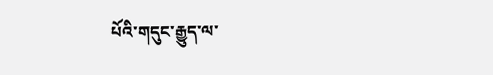པོའི་གདུང་རྒྱུད་ལ་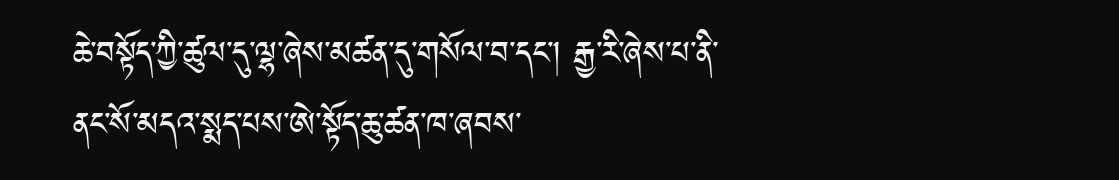ཆེ་བསྟོད་ཀྱི་ཚུལ་དུ་ལྷ་ཞེས་མཚན་དུ་གསོལ་བ་དང་། རྒྱ་རི་ཞེས་པ་ནི་ནང་སོ་མདའ་སྨད་པས་ཨེ་སྟོད་ཆུ་ཚན་ཁ་ཞབས་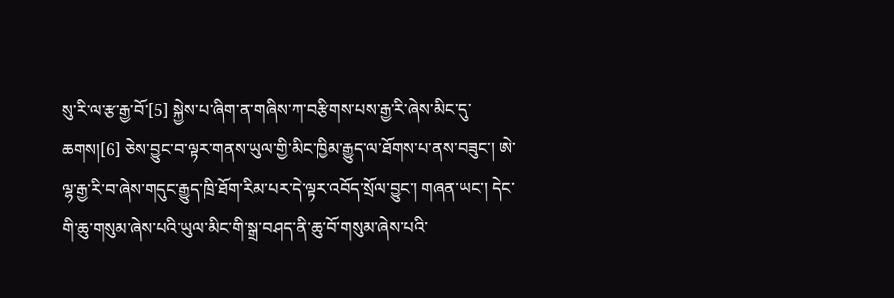སུ་རི་ལ་རྩ་རྒྱ་བོ་[5] སྐྱེས་པ་ཞིག་ན་གཞིས་ཀ་བརྩིགས་པས་རྒྱ་རི་ཞེས་མིང་དུ་ཆགས།[6] ཅེས་བྱུང་བ་ལྟར་གནས་ཡུལ་གྱི་མིང་ཁྱིམ་རྒྱུད་ལ་ཐོགས་པ་ནས་བཟུང་། ཨེ་ལྷ་རྒྱ་རི་བ་ཞེས་གདུང་རྒྱུད་ཁྲི་ཐོག་རིམ་པར་དེ་ལྟར་འབོད་སྲོལ་བྱུང་། གཞན་ཡང་། དེང་གི་ཆུ་གསུམ་ཞེས་པའི་ཡུལ་མིང་གི་སྒྲ་བཤད་ནི་ཆུ་བོ་གསུམ་ཞེས་པའི་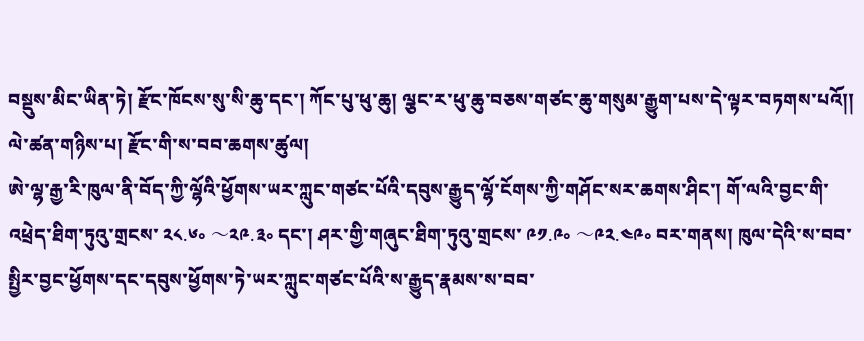བསྡུས་མིང་ཡིན་ཏེ། རྫོང་ཁོངས་སུ་སི་ཆུ་དང་། ཀོང་པུ་ཕུ་ཆུ། ལྕང་ར་ཕུ་ཆུ་བཅས་གཙང་ཆུ་གསུམ་རྒྱུག་པས་དེ་ལྟར་བཏགས་པའོ།།
ལེ་ཚན་གཉིས་པ། རྫོང་གི་ས་བབ་ཆགས་ཚུལ།
ཨེ་ལྷ་རྒྱ་རི་ཁུལ་ནི་བོད་ཀྱི་ལྷོའི་ཕྱོགས་ཡར་ཀླུང་གཙང་པོའི་དབུས་རྒྱུད་ལྷོ་ངོགས་ཀྱི་གཤོང་སར་ཆགས་ཤིང་། གོ་ལའི་བྱང་གི་འཕྲེད་ཐིག་ཏུའུ་གྲངས་ ༢༨.༦༚ 〜༢༩.༣༚ དང་། ཤར་གྱི་གཞུང་ཐིག་ཏུའུ་གྲངས་ ༩༡.༩༚ 〜༩༢.༤༩༚ བར་གནས། ཁུལ་དེའི་ས་བབ་སྤྱིར་བྱང་ཕྱོགས་དང་དབུས་ཕྱོགས་ཏེ་ཡར་ཀླུང་གཙང་པོའི་ས་རྒྱུད་རྣམས་ས་བབ་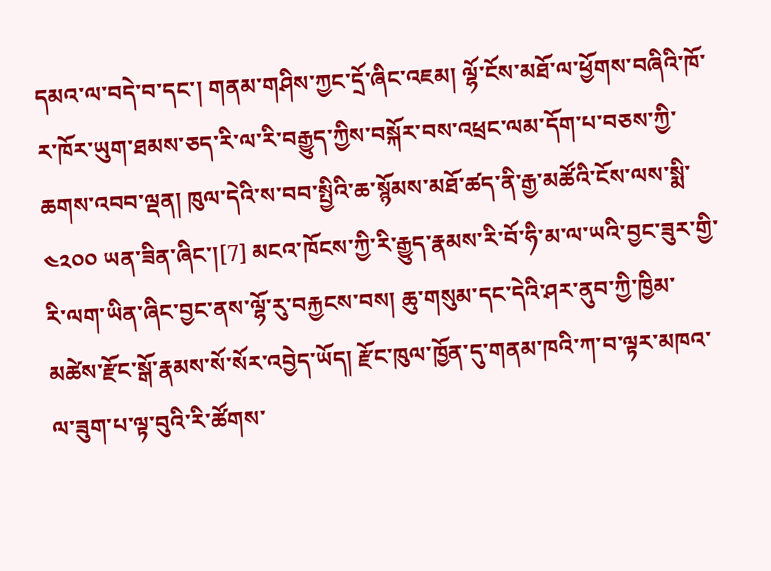དམའ་ལ་བདེ་བ་དང་། གནམ་གཤིས་ཀྱང་དྲོ་ཞིང་འཇམ། ལྷོ་ངོས་མཐོ་ལ་ཕྱོགས་བཞིའི་ཁོ་ར་ཁོར་ཡུག་ཐམས་ཅད་རི་ལ་རི་བརྒྱུད་ཀྱིས་བསྐོར་བས་འཕྲང་ལམ་དོག་པ་བཅས་ཀྱི་ཆགས་འབབ་ལྡན། ཁུལ་དེའི་ས་བབ་སྤྱིའི་ཆ་སྙོམས་མཐོ་ཚད་ནི་རྒྱ་མཚོའི་ངོས་ལས་སྨི་ ༤༢༠༠ ཡན་ཟིན་ཞིང་།[7] མངའ་ཁོངས་ཀྱི་རི་རྒྱུད་རྣམས་རི་བོ་ཧི་མ་ལ་ཡའི་བྱང་ཟུར་གྱི་རི་ལག་ཡིན་ཞིང་བྱང་ནས་ལྷོ་རུ་བརྐྱངས་བས། ཆུ་གསུམ་དང་དེའི་ཤར་ནུབ་ཀྱི་ཁྱིམ་མཚེས་རྫོང་སྒོ་རྣམས་སོ་སོར་འབྱེད་ཡོད། རྫོང་ཁུལ་ཁྱོན་དུ་གནམ་ཁའི་ཀ་བ་ལྟར་མཁའ་ལ་ཟུག་པ་ལྟ་བུའི་རི་ཚོགས་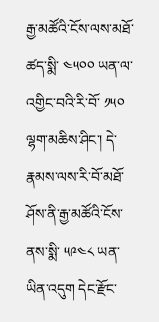རྒྱ་མཚོའི་ངོས་ལས་མཐོ་ཚད་སྨི་ ༤༥༠༠ ཡན་ལ་འགྱིང་བའི་རི་བོ་ ༡༥༠ ལྷག་མཆིས་ཤིང་། དེ་རྣམས་ལས་རི་བོ་མཐོ་ཤོས་ནི་རྒྱ་མཚོའི་ངོས་ནས་སྨི་ ༥༩༤༨ ཡན་ཡིན་འདུག དེང་རྫོང་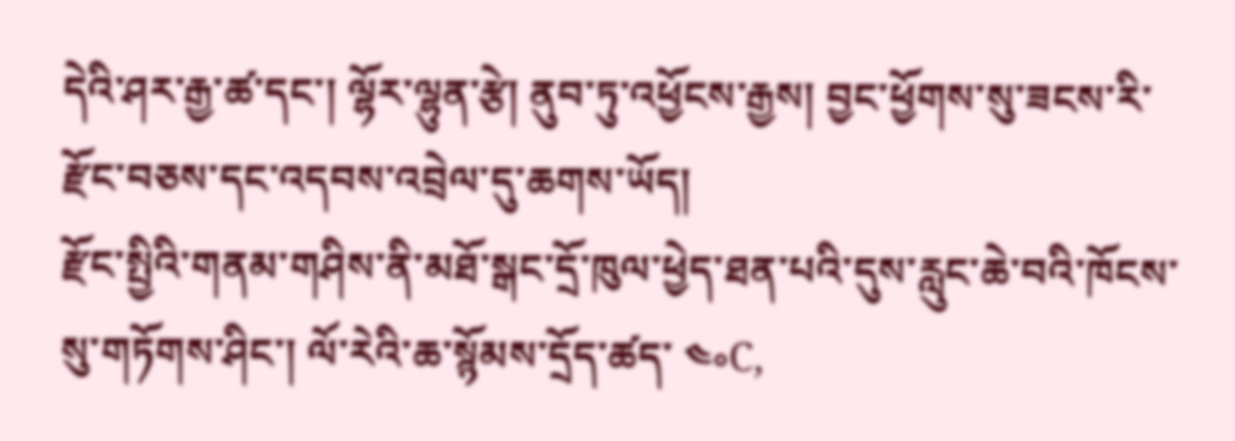དེའི་ཤར་རྒྱ་ཚ་དང་། ལྷོར་ལྷུན་རྩེ། ནུབ་ཏུ་འཕྱོངས་རྒྱས། བྱང་ཕྱོགས་སུ་ཟངས་རི་རྫོང་བཅས་དང་འདབས་འབྲེལ་དུ་ཆགས་ཡོད།
རྫོང་སྤྱིའི་གནམ་གཤིས་ནི་མཐོ་སྒང་དྲོ་ཁུལ་ཕྱེད་ཐན་པའི་དུས་རླུང་ཆེ་བའི་ཁོངས་སུ་གཏོགས་ཤིང་། ལོ་རེའི་ཆ་སྙོམས་དྲོད་ཚད་ ༤༚C‚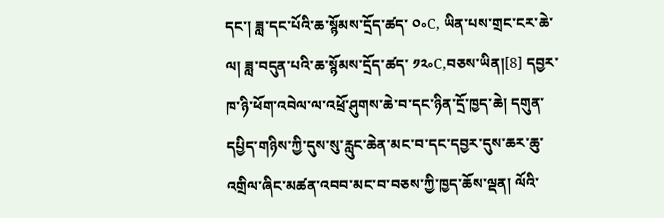དང་། ཟླ་དང་པོའི་ཆ་སྙོམས་དྲོད་ཚད་ ༠༚C‚ ཡིན་པས་གྲང་ངར་ཆེ་ལ། ཟླ་བདུན་པའི་ཆ་སྙོམས་དྲོད་ཚད་ ༡༢༚C‚བཅས་ཡིན།[8] དབྱར་ཁ་ཉི་ཕོག་འབེལ་ལ་འཕྲོ་ཤུགས་ཆེ་བ་དང་ཉིན་དྲོ་ཁྱད་ཆེ། དགུན་དཔྱིད་གཉིས་ཀྱི་དུས་སུ་རླུང་ཆེན་མང་བ་དང་དབྱར་དུས་ཆར་ཆུ་འགྲིལ་ཞིང་མཚན་འབབ་མང་བ་བཅས་ཀྱི་ཁྱད་ཆོས་ལྡན། ལོའི་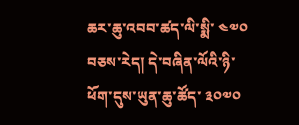ཆར་ཆུ་འབབ་ཚད་ལི་སྨི་ ༤༧༠ བཅས་རེད། དེ་བཞིན་ལོའི་ཉི་ཕོག་དུས་ཡུན་ཆུ་ཚོད་ ༣༠༧༠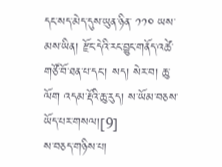དང་སད་མེད་དུས་ཡུན་ཉིན་ ༡༡༠ ཡས་མས་ཡིན། རྫོང་དེའི་རང་བྱུང་གནོད་འཚེ་གཙོ་བོ་ཐན་པ་དང་། སད། སེར་བ། ཆུ་ལོག འདམ་རྡོའི་ཆུ་རུད། ས་ཡོམ་བཅས་ཡོད་པར་གསལ།[9]
ས་བཅད་གཉིས་པ།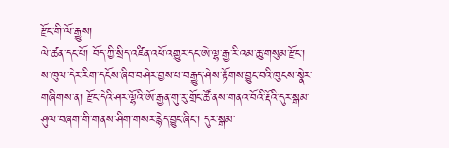རྫོང་གི་ལོ་རྒྱུས།
ལེ་ཚན་དང་པོ། བོད་ཀྱི་སྲིད་འཛིན་འཕོ་འགྱུར་དང་ཨེ་ལྷ་རྒྱ་རི་འམ་ཆུ་གསུམ་རྫོང་།
ས་ཁུལ་དེར་རིག་དངོས་ཞིབ་བཤེར་བྱས་པ་བརྒྱུད་ཤེས་རྟོགས་བྱུང་བའི་ཁུངས་སྣེར་གཞིགས་ན། རྫོང་དེའི་ཤར་ལྷོའི་ཨོ་རྒྱན་གུ་རུ་གྲོང་ཚོ་ནས་གནའ་བོའི་རྡོའི་དུར་སྒམ་ཤུལ་བཞག་གི་གནས་ཤིག་གསར་རྙེད་བྱུང་ཞིང་། དུར་སྒམ་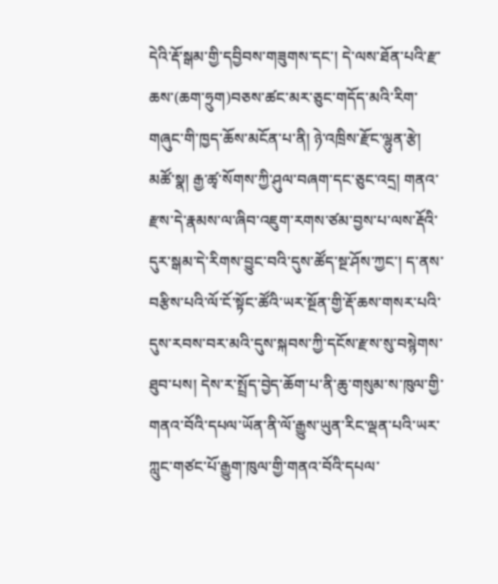དེའི་རྡོ་སྒམ་གྱི་དབྱིབས་གཟུགས་དང་། དེ་ལས་ཐོན་པའི་རྫ་ཆས་(ཆག་ཧྲུག)བཅས་ཚང་མར་ཅུང་གདོད་མའི་རིག་གཞུང་གི་ཁྱད་ཆོས་མངོན་པ་ནི། ཉེ་འཁྲིས་རྫོང་ལྷུན་རྩེ། མཚོ་སྣ། རྒྱ་ཚྭ་སོགས་ཀྱི་ཤུལ་བཞག་དང་ཅུང་འདྲ། གནའ་རྫས་དེ་རྣམས་ལ་ཞིབ་འཇུག་རགས་ཙམ་བྱས་པ་ལས་རྡོའི་དུར་སྒམ་དེ་རིགས་བྱུང་བའི་དུས་ཚོད་སྔ་ཤོས་ཀྱང་། ད་ནས་བརྩིས་པའི་ལོ་ངོ་སྟོང་ཚོའི་ཡར་སྔོན་གྱི་རྡོ་ཆས་གསར་པའི་དུས་རབས་བར་མའི་དུས་སྐབས་ཀྱི་དངོས་རྫས་སུ་བསྙེགས་ཐུབ་པས། དེས་ར་སྤྲོད་བྱེད་ཆོག་པ་ནི་ཆུ་གསུམ་ས་ཁུལ་གྱི་གནའ་བོའི་དཔལ་ཡོན་ནི་ལོ་རྒྱུས་ཡུན་རིང་ལྡན་པའི་ཡར་ཀླུང་གཙང་པོ་རྒྱུག་ཁུལ་གྱི་གནའ་བོའི་དཔལ་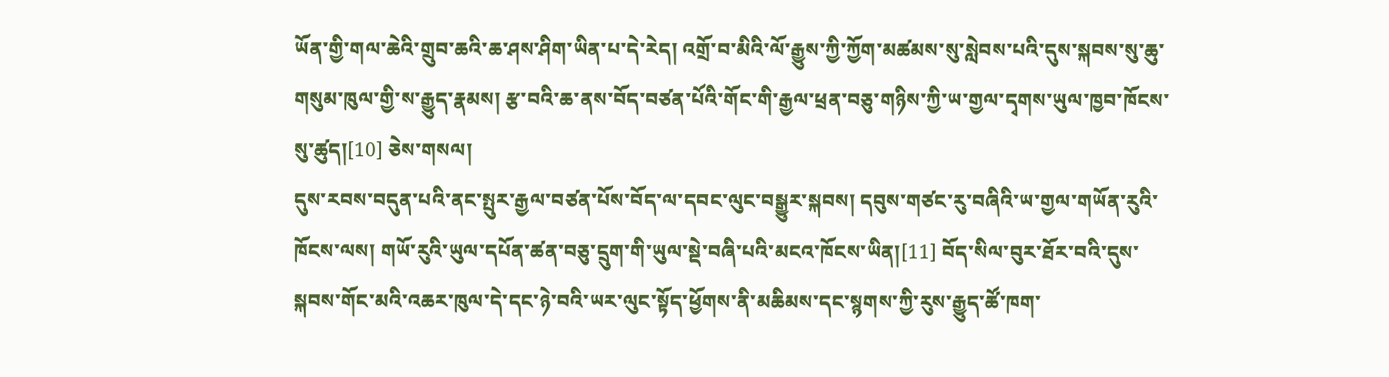ཡོན་གྱི་གལ་ཆེའི་གྲུབ་ཆའི་ཆ་ཤས་ཤིག་ཡིན་པ་དེ་རེད། འགྲོ་བ་མིའི་ལོ་རྒྱུས་ཀྱི་ཀྱོག་མཚམས་སུ་སླེབས་པའི་དུས་སྐབས་སུ་ཆུ་གསུམ་ཁུལ་གྱི་ས་རྒྱུད་རྣམས། རྩ་བའི་ཆ་ནས་བོད་བཙན་པོའི་གོང་གི་རྒྱལ་ཕྲན་བཅུ་གཉིས་ཀྱི་ཡ་གྱལ་དྭགས་ཡུལ་ཁྱབ་ཁོངས་སུ་ཚུད།[10] ཅེས་གསལ།
དུས་རབས་བདུན་པའི་ནང་སྤུར་རྒྱལ་བཙན་པོས་བོད་ལ་དབང་ལུང་བསྒྱུར་སྐབས། དབུས་གཙང་རུ་བཞིའི་ཡ་གྱལ་གཡོན་རུའི་ཁོངས་ལས། གཡོ་རུའི་ཡུལ་དཔོན་ཚན་བཅུ་དྲུག་གི་ཡུལ་སྡེ་བཞི་པའི་མངའ་ཁོངས་ཡིན།[11] བོད་སིལ་བུར་ཐོར་བའི་དུས་སྐབས་གོང་མའི་འཆར་ཁུལ་དེ་དང་ཉེ་བའི་ཡར་ལུང་སྟོད་ཕྱོགས་ནི་མཆིམས་དང་སྙགས་ཀྱི་རུས་རྒྱུད་ཚོ་ཁག་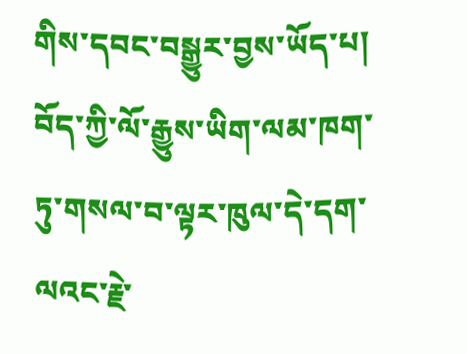གིས་དབང་བསྒྱུར་བྱས་ཡོད་པ། བོད་ཀྱི་ལོ་རྒྱུས་ཡིག་ལམ་ཁག་ཏུ་གསལ་བ་ལྟར་ཁུལ་དེ་དག་ལའང་རྗེ་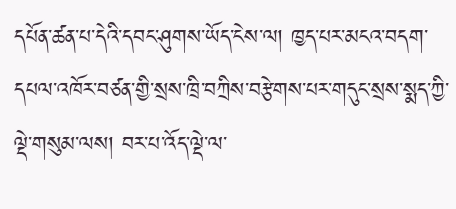དཔོན་ཚན་པ་དེའི་དབང་ཤུགས་ཡོད་ངེས་ལ། ཁྱད་པར་མངའ་བདག་དཔལ་འཁོར་བཙན་གྱི་སྲས་ཁྲི་བཀྲིས་བརྩེགས་པར་གདུང་སྲས་སྨད་ཀྱི་ལྡེ་གསུམ་ལས། བར་པ་འོད་ལྡེ་ལ་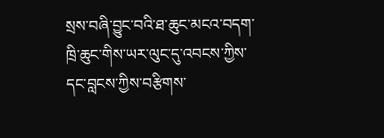སྲས་བཞི་བྱུང་བའི་ཐ་ཆུང་མངའ་བདག་ཁྲི་ཆུང་གིས་ཡར་ལུང་དུ་འབངས་ཀྱིས་དང་བླངས་ཀྱིས་བརྩིགས་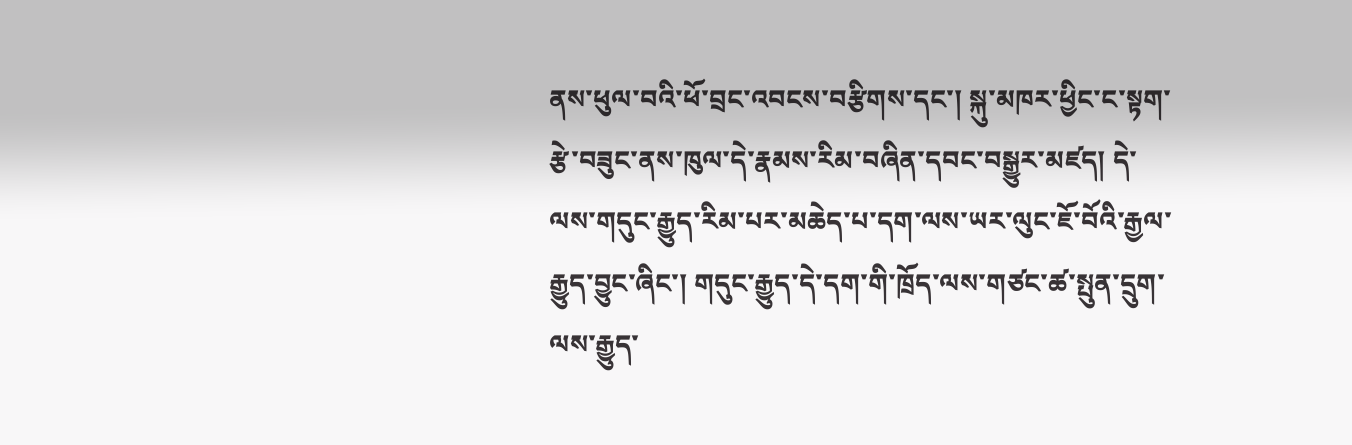ནས་ཕུལ་བའི་ཕོ་བྲང་འབངས་བརྩིགས་དང་། སྐུ་མཁར་ཕྱིང་ང་སྟག་རྩེ་བཟུང་ནས་ཁུལ་དེ་རྣམས་རིམ་བཞིན་དབང་བསྒྱུར་མཛད། དེ་ལས་གདུང་རྒྱུད་རིམ་པར་མཆེད་པ་དག་ལས་ཡར་ལུང་ཇོ་བོའི་རྒྱལ་རྒྱུད་བྱུང་ཞིང་། གདུང་རྒྱུད་དེ་དག་གི་ཁྲོད་ལས་གཙང་ཚ་སྤུན་དྲུག་ལས་རྒྱུད་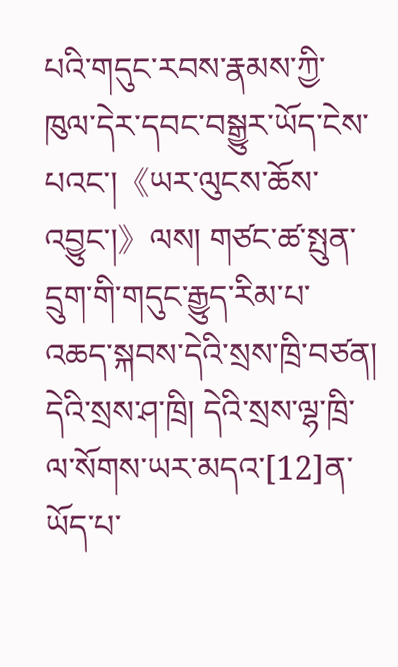པའི་གདུང་རབས་རྣམས་ཀྱི་ཁུལ་དེར་དབང་བསྒྱུར་ཡོད་ངེས་པའང་།《ཡར་ལུངས་ཆོས་འབྱུང་།》ལས། གཙང་ཚ་སྤུན་དྲུག་གི་གདུང་རྒྱུད་རིམ་པ་འཆད་སྐབས་དེའི་སྲས་ཁྲི་བཙན། དེའི་སྲས་ཤ་ཁྲི། དེའི་སྲས་ལྷ་ཁྲི་ལ་སོགས་ཡར་མདའ་[12]ན་ཡོད་པ་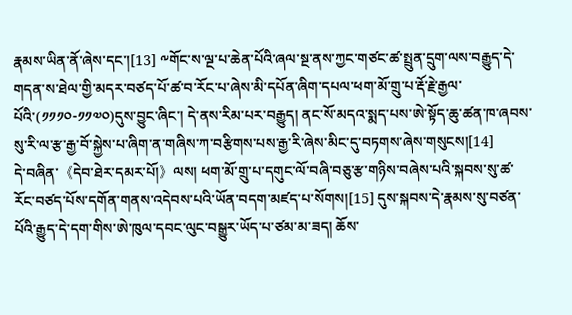རྣམས་ཡིན་ནོ་ཞེས་དང་།[13] ༸གོང་ས་ལྔ་པ་ཆེན་པོའི་ཞལ་སྔ་ནས་ཀྱང་གཙང་ཚ་སྤྲུན་དྲུག་ལས་བརྒྱུད་དེ་གདན་ས་ཐེལ་གྱི་མདར་བཙད་པོ་ཚ་བ་རོང་པ་ཞེས་མི་དཔོན་ཞིག་དཔལ་ཕག་མོ་གྲུ་པ་རྡོ་རྗེ་རྒྱལ་པོའི་(༡༡༡༠-༡༡༧༠)དུས་བྱུང་ཞིང་། དེ་ནས་རིམ་པར་བརྒྱུད། ནང་སོ་མདའ་སྨད་པས་ཨེ་སྟོད་ཆུ་ཚན་ཁ་ཞབས་སུ་རི་ལ་རྩ་རྒྱ་བོ་སྐྱེས་པ་ཞིག་ན་གཞིས་ཀ་བརྩིགས་པས་རྒྱ་རི་ཞེས་མིང་དུ་བཏགས་ཞེས་གསུངས།[14]
དེ་བཞིན་《དེབ་ཐེར་དམར་པོ།》ལས། ཕག་མོ་གྲུ་པ་དགུང་ལོ་བཞི་བཅུ་རྩ་གཉིས་བཞེས་པའི་སྐབས་སུ་ཚ་རོང་བཙད་པོས་དགོན་གནས་འདེབས་པའི་ཡོན་བདག་མཛད་པ་སོགས།[15] དུས་སྐབས་དེ་རྣམས་སུ་བཙན་པོའི་རྒྱུད་དེ་དག་གིས་ཨེ་ཁུལ་དབང་ལུང་བསྒྱུར་ཡོད་པ་ཙམ་མ་ཟད། ཆོས་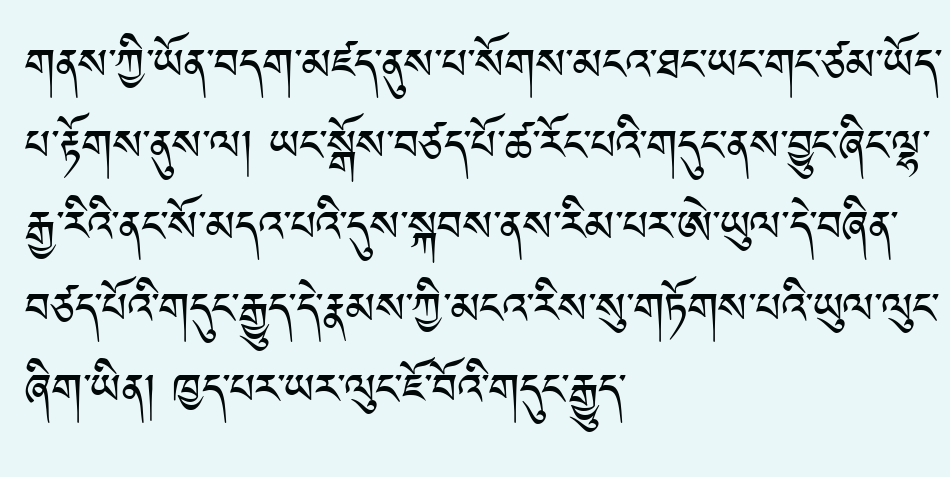གནས་ཀྱི་ཡོན་བདག་མཛད་ནུས་པ་སོགས་མངའ་ཐང་ཡང་གང་ཙམ་ཡོད་པ་རྟོགས་ནུས་ལ། ཡང་སྒོས་བཙད་པོ་ཚ་རོང་པའི་གདུང་ནས་བྱུང་ཞིང་ལྷ་རྒྱ་རིའི་ནང་སོ་མདའ་པའི་དུས་སྐབས་ནས་རིམ་པར་ཨེ་ཡུལ་དེ་བཞིན་བཙད་པོའི་གདུང་རྒྱུད་དེ་རྣམས་ཀྱི་མངའ་རིས་སུ་གཏོགས་པའི་ཡུལ་ལུང་ཞིག་ཡིན། ཁྱད་པར་ཡར་ལུང་ཇོ་བོའི་གདུང་རྒྱུད་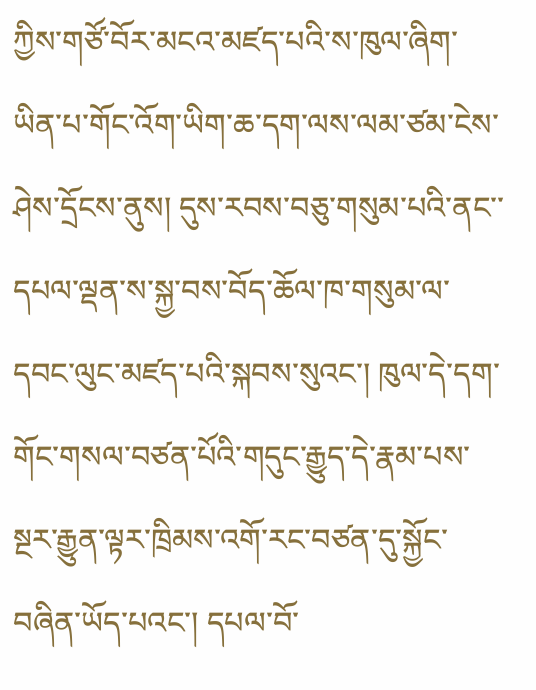ཀྱིས་གཙོ་བོར་མངའ་མཛད་པའི་ས་ཁུལ་ཞིག་ཡིན་པ་གོང་འོག་ཡིག་ཆ་དག་ལས་ལམ་ཙམ་ངེས་ཤེས་དྲོངས་ནུས། དུས་རབས་བཅུ་གསུམ་པའི་ནང་་དཔལ་ལྡན་ས་སྐྱ་བས་བོད་ཆོལ་ཁ་གསུམ་ལ་དབང་ལུང་མཛད་པའི་སྐབས་སུའང་། ཁུལ་དེ་དག་གོང་གསལ་བཙན་པོའི་གདུང་རྒྱུད་དེ་རྣམ་པས་སྔར་རྒྱུན་ལྟར་ཁྲིམས་འགོ་རང་བཙན་དུ་སྐྱོང་བཞིན་ཡོད་པའང་། དཔལ་བོ་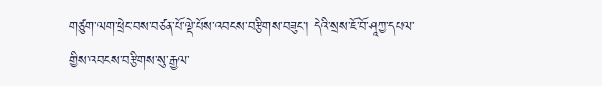གཙུག་ལག་ཕྲེང་བས་བཙན་པོ་ལྡེ་པོས་འབངས་བརྩིགས་བཟུང་། དེའི་སྲས་ཇོ་བོ་ཤཱཀྱ་དཔལ་གྱིས་འབངས་བརྩིགས་སུ་རྒྱལ་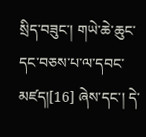སྲིད་བཟུང་། གཡེ་ཆེ་ཆུང་དང་བཅས་པ་ལ་དབང་མཛད།[16] ཞེས་དང་། དེ་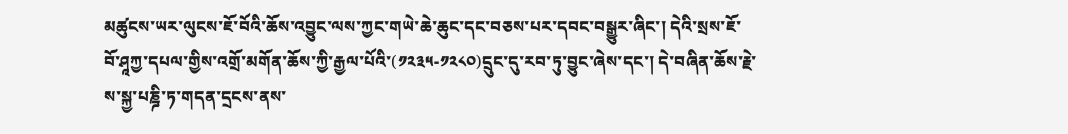མཚུངས་ཡར་ལུངས་ཇོ་བོའི་ཆོས་འབྱུང་ལས་ཀྱང་གཡེ་ཆེ་ཆུང་དང་བཅས་པར་དབང་བསྒྱུར་ཞིང་། དེའི་སྲས་ཇོ་བོ་ཤཱཀྱ་དཔལ་གྱིས་འགྲོ་མགོན་ཆོས་ཀྱི་རྒྱལ་པོའི་(༡༢༣༥-༡༢༨༠)དྲུང་དུ་རབ་ཏུ་བྱུང་ཞེས་དང་། དེ་བཞིན་ཆོས་རྗེ་ས་སྐྱ་པཎྜི་ཏ་གདན་དྲངས་ནས་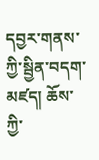དབྱར་གནས་ཀྱི་སྦྱིན་བདག་མཛད། ཆོས་ཀྱི་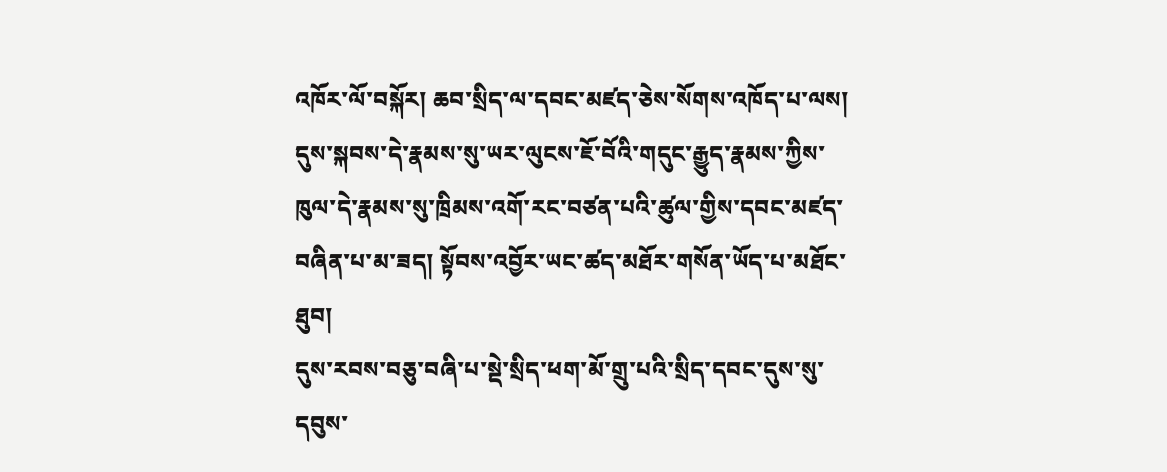འཁོར་ལོ་བསྐོར། ཆབ་སྲིད་ལ་དབང་མཛད་ཅེས་སོགས་འཁོད་པ་ལས། དུས་སྐབས་དེ་རྣམས་སུ་ཡར་ལུངས་ཇོ་བོའི་གདུང་རྒྱུད་རྣམས་ཀྱིས་ཁུལ་དེ་རྣམས་སུ་ཁྲིམས་འགོ་རང་བཙན་པའི་ཚུལ་གྱིས་དབང་མཛད་བཞིན་པ་མ་ཟད། སྟོབས་འབྱོར་ཡང་ཚད་མཐོར་གསོན་ཡོད་པ་མཐོང་ཐུབ།
དུས་རབས་བཅུ་བཞི་པ་སྡེ་སྲིད་ཕག་མོ་གྲུ་པའི་སྲིད་དབང་དུས་སུ་དབུས་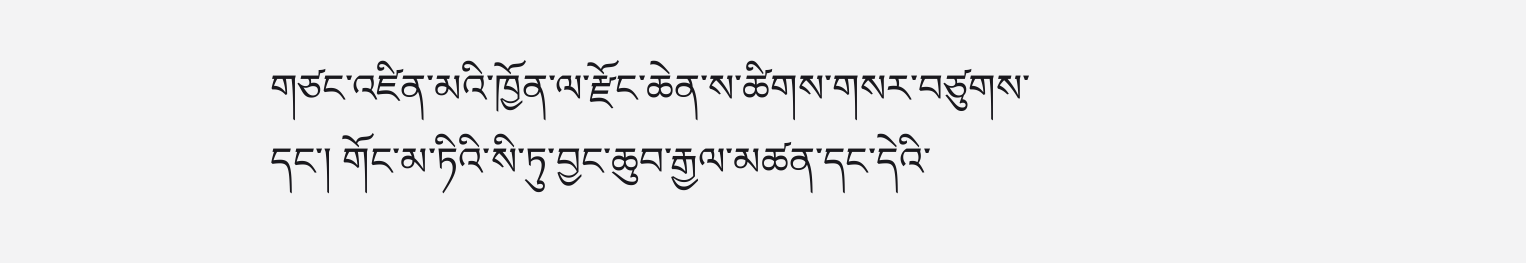གཙང་འཛིན་མའི་ཁྱོན་ལ་རྫོང་ཆེན་ས་ཚིགས་གསར་བཙུགས་དང་། གོང་མ་ཏིའི་སི་ཏུ་བྱང་ཆུབ་རྒྱལ་མཚན་དང་དེའི་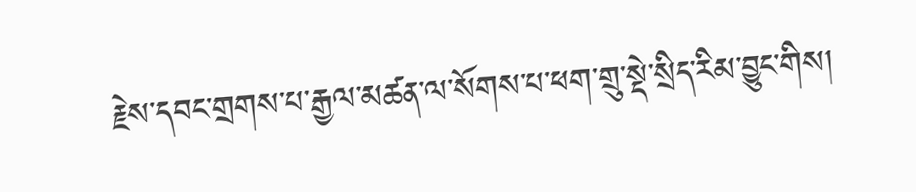རྗེས་དབང་གྲགས་པ་རྒྱལ་མཚན་ལ་སོགས་པ་ཕག་གྲུ་སྡེ་སྲིད་རིམ་བྱུང་གིས།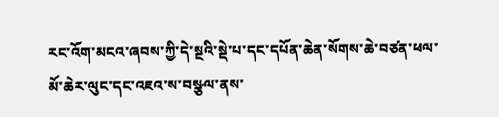རང་འོག་མངའ་ཞབས་ཀྱི་དེ་སྔའི་སྡེ་པ་དང་དཔོན་ཆེན་སོགས་ཆེ་བཙན་ཕལ་མོ་ཆེར་ལུང་དང་འཇའ་ས་བསྩལ་ནས་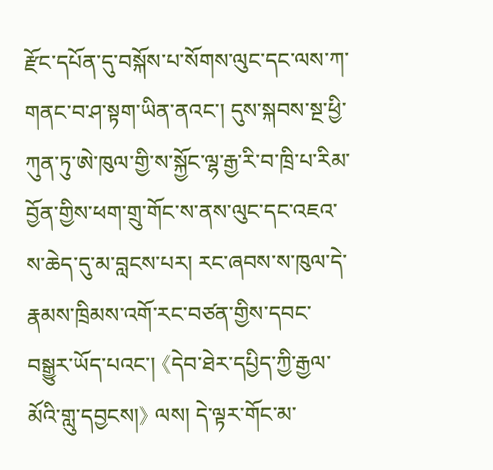རྫོང་དཔོན་དུ་བསྐོས་པ་སོགས་ལུང་དང་ལས་ཀ་གནང་བ་ཤ་སྟག་ཡིན་ནའང་། དུས་སྐབས་སྔ་ཕྱི་ཀུན་ཏུ་ཨེ་ཁུལ་གྱི་ས་སྐྱོང་ལྷ་རྒྱ་རི་བ་ཁྲི་པ་རིམ་བྱོན་གྱིས་ཕག་གྲུ་གོང་ས་ནས་ལུང་དང་འཇའ་ས་ཆེད་དུ་མ་བླངས་པར། རང་ཞབས་ས་ཁུལ་དེ་རྣམས་ཁྲིམས་འགོ་རང་བཙན་གྱིས་དབང་བསྒྱུར་ཡོད་པའང་། 《དེབ་ཐེར་དཔྱིད་ཀྱི་རྒྱལ་མོའི་གླུ་དབྱངས།》 ལས། དེ་ལྟར་གོང་མ་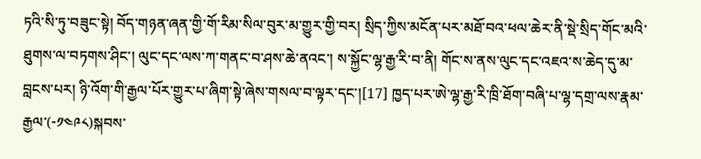ཏའི་སི་ཏུ་བཟུང་སྟེ། བོད་གཉན་ཞན་གྱི་གོ་རིམ་སིལ་བུར་མ་གྱུར་གྱི་བར། སྲིད་ཀྱིས་མངོན་པར་མཐོ་བའ་ཕལ་ཆེར་ནི་སྡེ་སྲིད་གོང་མའི་ཐུགས་ལ་བཏགས་ཤིང་། ལུང་དང་ལས་ཀ་གནང་བ་ཤས་ཆེ་ནའང་། ས་སྐྱོང་ལྷ་རྒྱ་རི་བ་ནི། གོང་ས་ནས་ལུང་དང་འཇའ་ས་ཆེད་དུ་མ་བླངས་པར། ཉི་འོག་གི་རྒྱལ་པོར་གྱུར་པ་ཞིག་སྟེ་ཞེས་གསལ་བ་ལྟར་དང་།[17] ཁྱད་པར་ཨེ་ལྷ་རྒྱ་རི་ཁྲི་ཐོག་བཞི་པ་ལྷ་དགྲ་ལས་རྣམ་རྒྱལ་(-༡༤༩༨)སྐབས་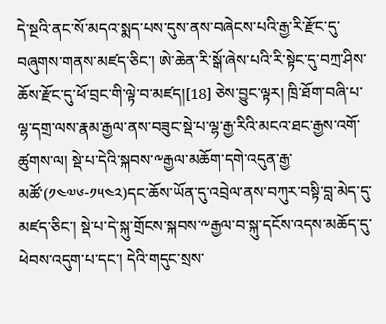དེ་སྔའི་ནང་སོ་མདའ་སྨད་པས་དུས་ནས་བཞེངས་པའི་རྒྱ་རི་རྫོང་དུ་བཞུགས་གནས་མཛད་ཅིང་། ཨེ་ཆེན་རི་སྒོ་ཞེས་པའི་རི་སྟེང་དུ་བཀྲ་ཤིས་ཆོས་རྫོང་དུ་ཕོ་བྲང་གི་ལྟེ་བ་མཛད།[18] ཅེས་བྱུང་ལྟར། ཁྲི་ཐོག་བཞི་པ་ལྷ་དགྲ་ལས་རྣམ་རྒྱལ་ནས་བཟུང་སྡེ་པ་ལྷ་རྒྱ་རིའི་མངའ་ཐང་རྒྱས་འགོ་ཚུགས་ལ། སྡེ་པ་དེའི་སྐབས་༸རྒྱལ་མཆོག་དགེ་འདུན་རྒྱ་མཚོ་(༡༤༧༦-༡༥༤༢)དང་ཆོས་ཡོན་དུ་འབྲེལ་ནས་བཀུར་བསྟི་བླ་མེད་དུ་མཛད་ཅིང་། སྡེ་པ་དེ་སྐུ་གྲོངས་སྐབས་༸རྒྱལ་བ་སྐུ་དངོས་འདས་མཆོད་དུ་ཕེབས་འདུག་པ་དང་། དེའི་གདུང་སྲས་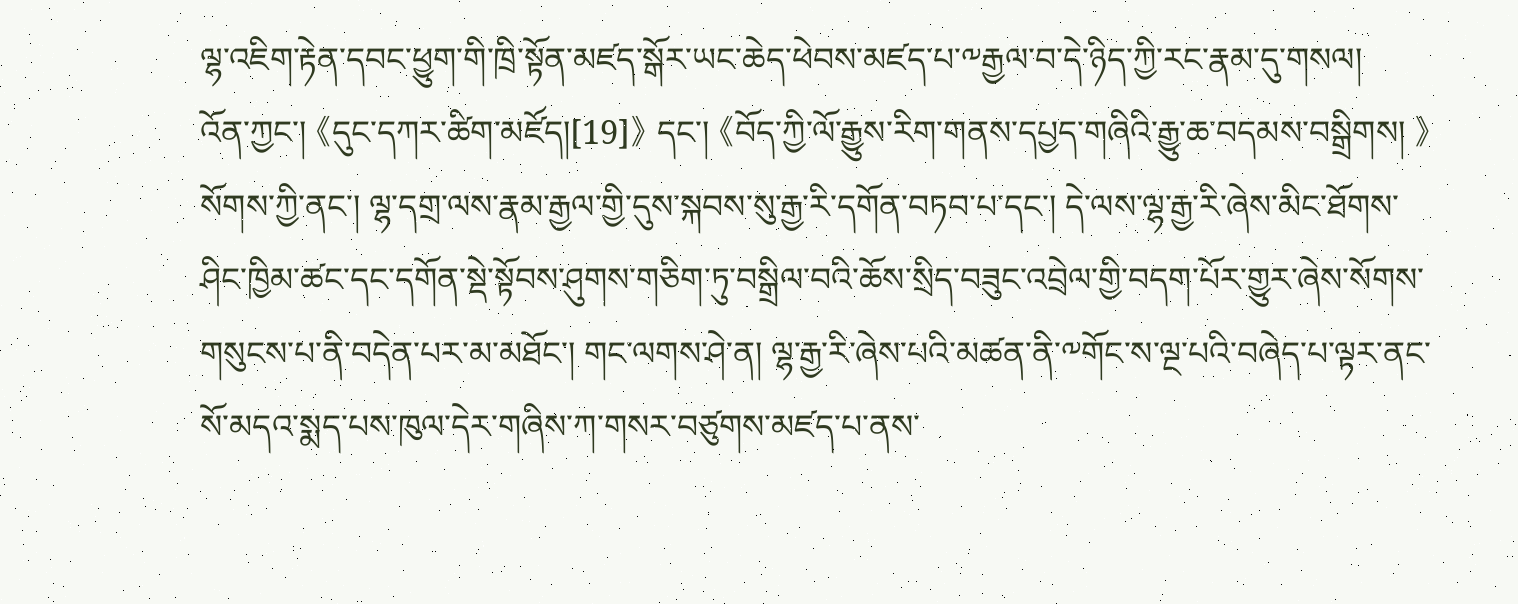ལྷ་འཇིག་རྟེན་དབང་ཕྱུག་གི་ཁྲི་སྟོན་མཛད་སྒོར་ཡང་ཆེད་ཕེབས་མཛད་པ་༸རྒྱལ་བ་དེ་ཉིད་ཀྱི་རང་རྣམ་དུ་གསལ།
འོན་ཀྱང་། 《དུང་དཀར་ཚིག་མཛོད།[19]》 དང་། 《བོད་ཀྱི་ལོ་རྒྱུས་རིག་གནས་དཔྱད་གཞིའི་རྒྱུ་ཆ་བདམས་བསྒྲིགས། 》སོགས་ཀྱི་ནང་། ལྷ་དགྲ་ལས་རྣམ་རྒྱལ་གྱི་དུས་སྐབས་སུ་རྒྱ་རི་དགོན་བཏབ་པ་དང་། དེ་ལས་ལྷ་རྒྱ་རི་ཞེས་མིང་ཐོགས་ཤིང་ཁྱིམ་ཚང་དང་དགོན་སྡེ་སྟོབས་ཤུགས་གཅིག་ཏུ་བསྒྲིལ་བའི་ཆོས་སྲིད་བཟུང་འབྲེལ་གྱི་བདག་པོར་གྱུར་ཞེས་སོགས་གསུངས་པ་ནི་བདེན་པར་མ་མཐོང་། གང་ལགས་ཤེ་ན། ལྷ་རྒྱ་རི་ཞེས་པའི་མཚན་ནི་༸གོང་ས་ལྔ་པའི་བཞེད་པ་ལྟར་ནང་སོ་མདའ་སྨད་པས་ཁུལ་དེར་གཞིས་ཀ་གསར་བཙུགས་མཛད་པ་ནས་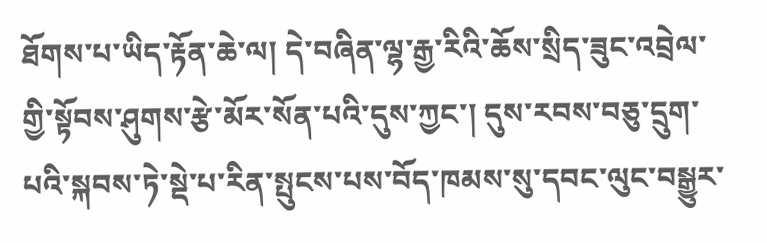ཐོགས་པ་ཡིད་རྟོན་ཆེ་ལ། དེ་བཞིན་ལྷ་རྒྱ་རིའི་ཆོས་སྲིད་ཟུང་འབྲེལ་གྱི་སྟོབས་ཤུགས་རྩེ་མོར་སོན་པའི་དུས་ཀྱང་། དུས་རབས་བཅུ་དྲུག་པའི་སྐབས་ཏེ་སྡེ་པ་རིན་སྤུངས་པས་བོད་ཁམས་སུ་དབང་ལུང་བསྒྱུར་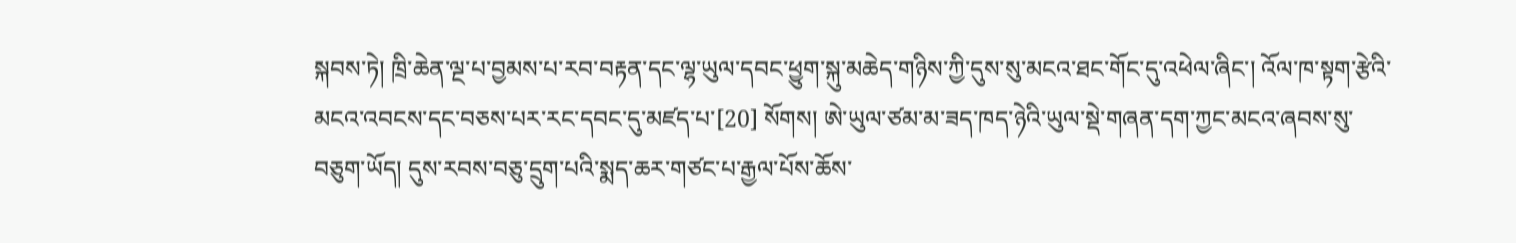སྐབས་ཏེ། ཁྲི་ཆེན་ལྔ་པ་བྱམས་པ་རབ་བརྟན་དང་ལྷ་ཡུལ་དབང་ཕྱུག་སྐུ་མཆེད་གཉིས་ཀྱི་དུས་སུ་མངའ་ཐང་གོང་དུ་འཕེལ་ཞིང་། འོལ་ཁ་སྟག་རྩེའི་མངའ་འབངས་དང་བཅས་པར་རང་དབང་དུ་མཛད་པ་[20] སོགས། ཨེ་ཡུལ་ཙམ་མ་ཟད་ཁད་ཉེའི་ཡུལ་སྡེ་གཞན་དག་ཀྱང་མངའ་ཞབས་སུ་བཅུག་ཡོད། དུས་རབས་བཅུ་དྲུག་པའི་སྨད་ཆར་གཙང་པ་རྒྱལ་པོས་ཆོས་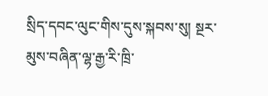སྲིད་དབང་ལུང་གིས་དུས་སྐབས་སུ། སྔར་མུས་བཞིན་ལྷ་རྒྱ་རི་ཁྲི་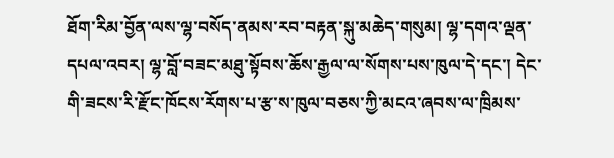ཐོག་རིམ་བྱོན་ལས་ལྷ་བསོད་ནམས་རབ་བརྟན་སྐུ་མཆེད་གསུམ། ལྷ་དགའ་ལྡན་དཔལ་འབར། ལྷ་བློ་བཟང་མཐུ་སྟོབས་ཆོས་རྒྱལ་ལ་སོགས་པས་ཁུལ་དེ་དང་། དེང་གི་ཟངས་རི་རྫོང་ཁོངས་རོགས་པ་རྩ་ས་ཁུལ་བཅས་ཀྱི་མངའ་ཞབས་ལ་ཁྲིམས་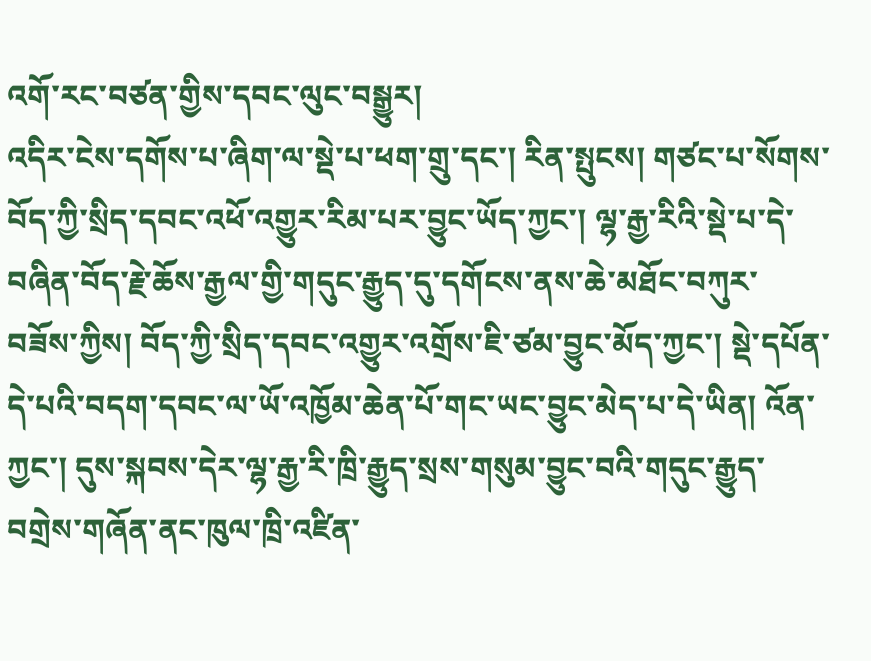འགོ་རང་བཙན་གྱིས་དབང་ལུང་བསྒྱུར།
འདིར་ངེས་དགོས་པ་ཞིག་ལ་སྡེ་པ་ཕག་གྲུ་དང་། རིན་སྤུངས། གཙང་པ་སོགས་བོད་ཀྱི་སྲིད་དབང་འཕོ་འགྱུར་རིམ་པར་བྱུང་ཡོད་ཀྱང་། ལྷ་རྒྱ་རིའི་སྡེ་པ་དེ་བཞིན་བོད་རྗེ་ཆོས་རྒྱལ་གྱི་གདུང་རྒྱུད་དུ་དགོངས་ནས་ཆེ་མཐོང་བཀུར་བཟོས་ཀྱིས། བོད་ཀྱི་སྲིད་དབང་འགྱུར་འགྲོས་ཇི་ཙམ་བྱུང་མོད་ཀྱང་། སྡེ་དཔོན་དེ་པའི་བདག་དབང་ལ་ཡོ་འཁྱོམ་ཆེན་པོ་གང་ཡང་བྱུང་མེད་པ་དེ་ཡིན། འོན་ཀྱང་། དུས་སྐབས་དེར་ལྷ་རྒྱ་རི་ཁྲི་རྒྱུད་སྲས་གསུམ་བྱུང་བའི་གདུང་རྒྱུད་བགྲེས་གཞོན་ནང་ཁུལ་ཁྲི་འཛིན་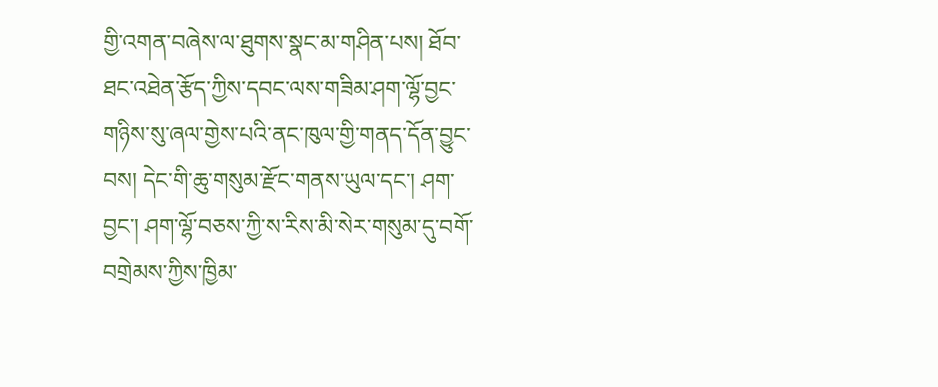གྱི་འགན་བཞེས་ལ་ཐུགས་སྣང་མ་གཤིན་པས། ཐོབ་ཐང་འཐེན་རྩོད་ཀྱིས་དབང་ལས་གཟིམ་ཤག་ལྷོ་བྱང་གཉིས་སུ་ཞལ་གྱེས་པའི་ནང་ཁུལ་གྱི་གནད་དོན་བྱུང་བས། དེང་གི་ཆུ་གསུམ་རྫོང་གནས་ཡུལ་དང་། ཤག་བྱང་། ཤག་ལྷོ་བཅས་ཀྱི་ས་རིས་མི་སེར་གསུམ་དུ་བགོ་བགྲེམས་ཀྱིས་ཁྱིམ་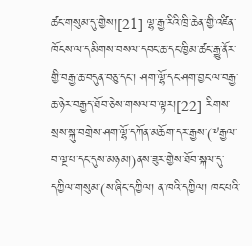ཚང་གསུམ་དུ་གྱེས།[21] ལྷ་རྒྱ་རིའི་ཁྲི་ཆེན་གྱི་འཛིན་ཁོངས་ལ་དམིགས་བསལ་དབང་ཆ་དང་ཁྱིམ་ཚང་རྒྱུ་ནོར་གྱི་བརྒྱ་ཆ་བདུན་བཅུ་དང་། ཤག་ལྷོ་དང་ཤག་བྱང་ལ་བརྒྱ་ཆ་ཉེར་བརྒྱད་ཐོབ་ཅེས་གསལ་བ་ལྟར།[22] རིགས་སྲས་སྐུ་བགྲེས་ཤག་ལྷོ་དཀོན་མཆོག་དར་རྒྱས་(༸རྒྱལ་བ་ལྔ་པ་དང་དུས་མཉམ།)ནས་ཟུར་གྱེས་ཐོབ་སྐལ་དུ་དཀྱིལ་གསུམ་(ས་ཞིང་དཀྱིལ། ན་ཁའི་དཀྱིལ། ཁང་པའི་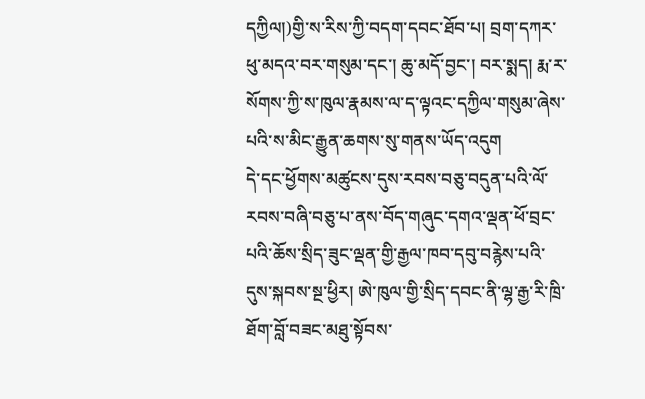དཀྱིལ།)གྱི་ས་རིས་ཀྱི་བདག་དབང་ཐོབ་པ། བྲག་དཀར་ཕུ་མདའ་བར་གསུམ་དང་། ཆུ་མདོ་བྱང་། བར་སྨད། རྨ་ར་སོགས་ཀྱི་ས་ཁུལ་རྣམས་ལ་ད་ལྟའང་དཀྱིལ་གསུམ་ཞེས་པའི་ས་མིང་རྒྱུན་ཆགས་སུ་གནས་ཡོད་འདུག
དེ་དང་ཕྱོགས་མཚུངས་དུས་རབས་བཅུ་བདུན་པའི་ལོ་རབས་བཞི་བཅུ་པ་ནས་བོད་གཞུང་དགའ་ལྡན་ཕོ་བྲང་པའི་ཆོས་སྲིད་ཟུང་ལྡན་གྱི་རྒྱལ་ཁབ་དབུ་བརྙེས་པའི་དུས་སྐབས་སྔ་ཕྱིར། ཨེ་ཁུལ་གྱི་སྲིད་དབང་ནི་ལྷ་རྒྱ་རི་ཁྲི་ཐོག་བློ་བཟང་མཐུ་སྟོབས་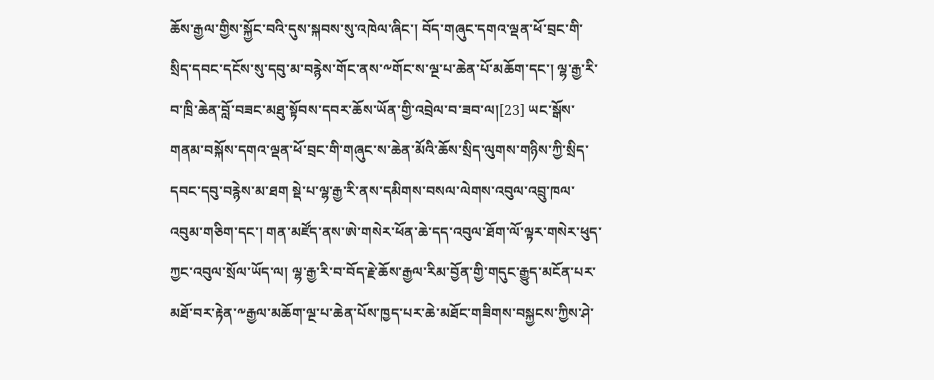ཆོས་རྒྱལ་གྱིས་སྐྱོང་བའི་དུས་སྐབས་སུ་འཁེལ་ཞིང་། བོད་གཞུང་དགའ་ལྡན་ཕོ་བྲང་གི་སྲིད་དབང་དངོས་སུ་དབུ་མ་བརྙེས་གོང་ནས་༸གོང་ས་ལྔ་པ་ཆེན་པོ་མཆོག་དང་། ལྷ་རྒྱ་རི་བ་ཁྲི་ཆེན་བློ་བཟང་མཐུ་སྟོབས་དབར་ཆོས་ཡོན་གྱི་འབྲེལ་བ་ཟབ་ལ།[23] ཡང་སྒོས་གནམ་བསྐོས་དགའ་ལྡན་ཕོ་བྲང་གི་གཞུང་ས་ཆེན་མོའི་ཆོས་སྲིད་ལུགས་གཉིས་ཀྱི་སྲིད་དབང་དབུ་བརྙེས་མ་ཐག སྡེ་པ་ལྷ་རྒྱ་རི་ནས་དམིགས་བསལ་ལེགས་འབུལ་འབྲུ་ཁལ་འབུམ་གཅིག་དང་། གན་མཛོད་ནས་ཨེ་གསེར་ཕོན་ཆེ་དད་འབུལ་ཐོག་ལོ་ལྟར་གསེར་ཕུད་ཀྱང་འབུལ་སྲོལ་ཡོད་ལ། ལྷ་རྒྱ་རི་བ་བོད་རྗེ་ཆོས་རྒྱལ་རིམ་བྱོན་གྱི་གདུང་རྒྱུད་མངོན་པར་མཐོ་བར་རྟེན་༸རྒྱལ་མཆོག་ལྔ་པ་ཆེན་པོས་ཁྱད་པར་ཆེ་མཐོང་གཟིགས་བསྐྱངས་ཀྱིས་ཤེ་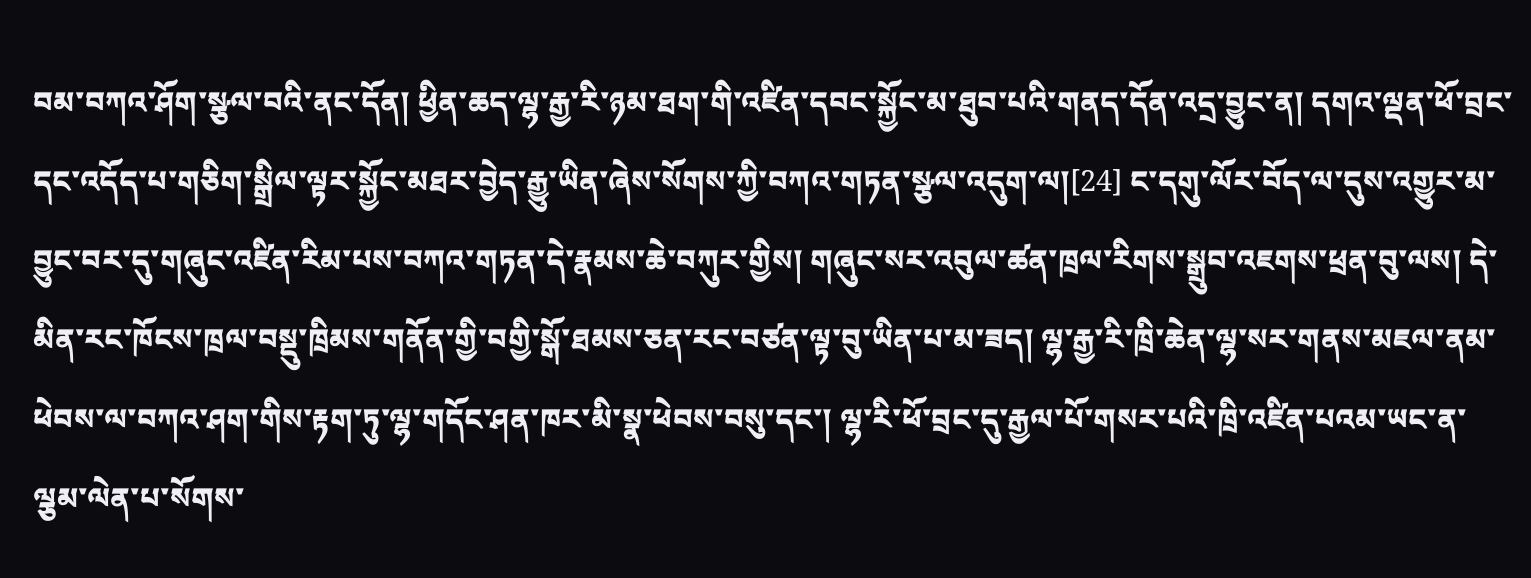བམ་བཀའ་ཤོག་སྩལ་བའི་ནང་དོན། ཕྱིན་ཆད་ལྷ་རྒྱ་རི་ཉམ་ཐག་གི་འཛིན་དབང་སྐྱོང་མ་ཐུབ་པའི་གནད་དོན་འདྲ་བྱུང་ན། དགའ་ལྡན་ཕོ་བྲང་དང་འདོད་པ་གཅིག་སྒྲིལ་ལྟར་སྐྱོང་མཐར་བྱེད་རྒྱུ་ཡིན་ཞེས་སོགས་ཀྱི་བཀའ་གཏན་སྩལ་འདུག་ལ།[24] ང་དགུ་ལོར་བོད་ལ་དུས་འགྱུར་མ་བྱུང་བར་དུ་གཞུང་འཛིན་རིམ་པས་བཀའ་གཏན་དེ་རྣམས་ཆེ་བཀུར་གྱིས། གཞུང་སར་འབུལ་ཚན་ཁྲལ་རིགས་སྒྲུབ་འཇགས་ཕྲན་བུ་ལས། དེ་མིན་རང་ཁོངས་ཁྲལ་བསྡུ་ཁྲིམས་གནོན་གྱི་བགྱི་སྒོ་ཐམས་ཅན་རང་བཙན་ལྟ་བུ་ཡིན་པ་མ་ཟད། ལྷ་རྒྱ་རི་ཁྲི་ཆེན་ལྷ་སར་གནས་མཇལ་ནམ་ཕེབས་ལ་བཀའ་ཤག་གིས་རྟག་ཏུ་ལྷ་གདོང་ཤན་ཁར་མི་སྣ་ཕེབས་བསུ་དང་། ལྷ་རི་ཕོ་བྲང་དུ་རྒྱལ་པོ་གསར་པའི་ཁྲི་འཛིན་པའམ་ཡང་ན་ལྕམ་ལེན་པ་སོགས་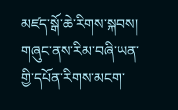མཛད་སྒོ་ཆེ་རིགས་སྐབས། གཞུང་ནས་རིམ་བཞི་ཡན་གྱི་དཔོན་རིགས་མངག་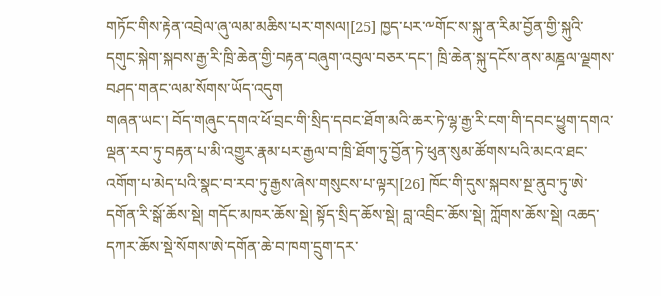གཏོང་གིས་རྟེན་འབྲེལ་ཞུ་ལམ་མཆིས་པར་གསལ།[25] ཁྱད་པར་༸གོང་ས་སྐུ་ན་རིམ་བྱོན་གྱི་སྐུའི་དགུང་སྐེག་སྐབས་རྒྱ་རི་ཁྲི་ཆེན་གྱི་བརྟན་བཞུག་འབུལ་བཅར་དང་། ཁྲི་ཆེན་སྐུ་དངོས་ནས་མཎྜལ་ལྗགས་བཤད་གནང་ལམ་སོགས་ཡོད་འདུག
གཞན་ཡང་། བོད་གཞུང་དགའ་ཕོ་བྲང་གི་སྲིད་དབང་ཐོག་མའི་ཆར་ཏེ་ལྷ་རྒྱ་རི་ངག་གི་དབང་ཕྱུག་དགའ་ལྡན་རབ་ཏུ་བརྟན་པ་མི་འགྱུར་རྣམ་པར་རྒྱལ་བ་ཁྲི་ཐོག་ཏུ་བྱོན་ཏེ་ཕུན་སུམ་ཚོགས་པའི་མངའ་ཐང་འགོག་པ་མེད་པའི་སྣང་བ་རབ་ཏུ་རྒྱས་ཞེས་གསུངས་པ་ལྟར།[26] ཁོང་གི་དུས་སྐབས་སྔ་ནུབ་ཏུ་ཨེ་དགོན་རི་སྒོ་ཆོས་སྡེ། གདོང་མཁར་ཆོས་སྡེ། སྟོད་སྲིད་ཆོས་སྡེ། བླ་འབྲིང་ཆོས་སྡེ། ཀློགས་ཆོས་སྡེ། འཆད་དཀར་ཆོས་སྡེ་སོགས་ཨེ་དགོན་ཆེ་བ་ཁག་དྲུག་དར་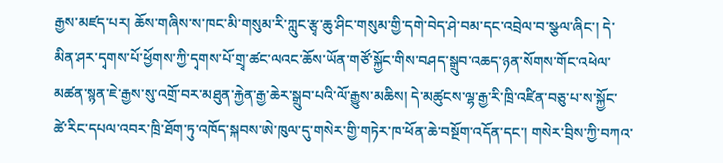རྒྱས་མཛད་པར། ཆོས་གཞིས་ས་ཁང་མི་གསུམ་རི་ཀླུང་རྩྭ་ཆུ་ཤིང་གསུམ་གྱི་དགེ་བེད་ཤེ་བམ་དང་འབྲེལ་བ་སྩལ་ཞིང་། དེ་མིན་ཤར་དྭགས་པོ་ཕྱོགས་ཀྱི་དྭགས་པོ་གྲྭ་ཚང་ལའང་ཆོས་ཡོན་གཙོ་སྐྱོང་གིས་བཤད་སྒྲུབ་འཆད་ཉན་སོགས་གོང་འཕེལ་མཚན་སྙན་ཇེ་རྒྱས་སུ་འགྲོ་བར་མཐུན་རྐྱེན་རྒྱ་ཆེར་སྒྲུབ་པའི་ལོ་རྒྱུས་མཆིས། དེ་མཚུངས་ལྷ་རྒྱ་རི་ཁྲི་འཛིན་བཅུ་པ་ས་སྐྱོང་ཚེ་རིང་དཔལ་འབར་ཁྲི་ཐོག་ཏུ་འཁོད་སྐབས་ཨེ་ཁུལ་དུ་གསེར་གྱི་གཏེར་ཁ་ཕོན་ཆེ་བསྔོག་འདོན་དང་། གསེར་བྲིས་ཀྱི་བཀའ་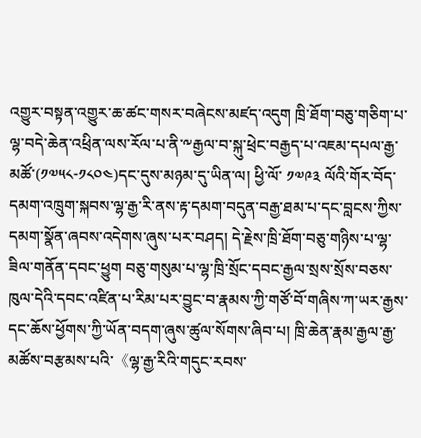འགྱུར་བསྟན་འགྱུར་ཆ་ཚང་གསར་བཞེངས་མཛད་འདུག ཁྲི་ཐོག་བཅུ་གཅིག་པ་ལྷ་བདེ་ཆེན་འཕྲིན་ལས་རོལ་པ་ནི་༸རྒྱལ་བ་སྐུ་ཕྲེང་བརྒྱད་པ་འཇམ་དཔལ་རྒྱ་མཚོ་(༡༧༥༨-༡༨༠༤)དང་དུས་མཉམ་དུ་ཡིན་ལ། ཕྱི་ལོ་ ༡༧༩༣ ལོའི་གོར་བོད་དམག་འཁྲུག་སྐབས་ལྷ་རྒྱ་རི་ནས་རྟ་དམག་བདུན་བརྒྱ་ཐམ་པ་དང་བླངས་ཀྱིས་དམག་སྣོན་ཞབས་འདེགས་ཞུས་པར་བཤད། དེ་རྗེས་ཁྲི་ཐོག་བཅུ་གཉིས་པ་ལྷ་ཟིལ་གནོན་དབང་ཕྱུག བཅུ་གསུམ་པ་ལྷ་ཁྲི་སྲོང་དབང་རྒྱལ་སྲས་སྲོས་བཅས་ཁུལ་དེའི་དབང་འཛིན་པ་རིམ་པར་བྱུང་བ་རྣམས་ཀྱི་གཙོ་བོ་གཞིས་ཀ་ཡར་རྒྱས་དང་ཆོས་ཕྱོགས་ཀྱི་ཡོན་བདག་ཞུས་ཚུལ་སོགས་ཞིབ་པ། ཁྲི་ཆེན་རྣམ་རྒྱལ་རྒྱ་མཚོས་བརྩམས་པའི་《ལྷ་རྒྱ་རིའི་གདུང་རབས་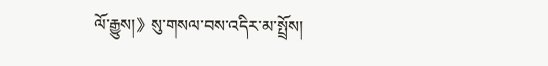ལོ་རྒྱུས།》སུ་གསལ་བས་འདིར་མ་སྤྲོས།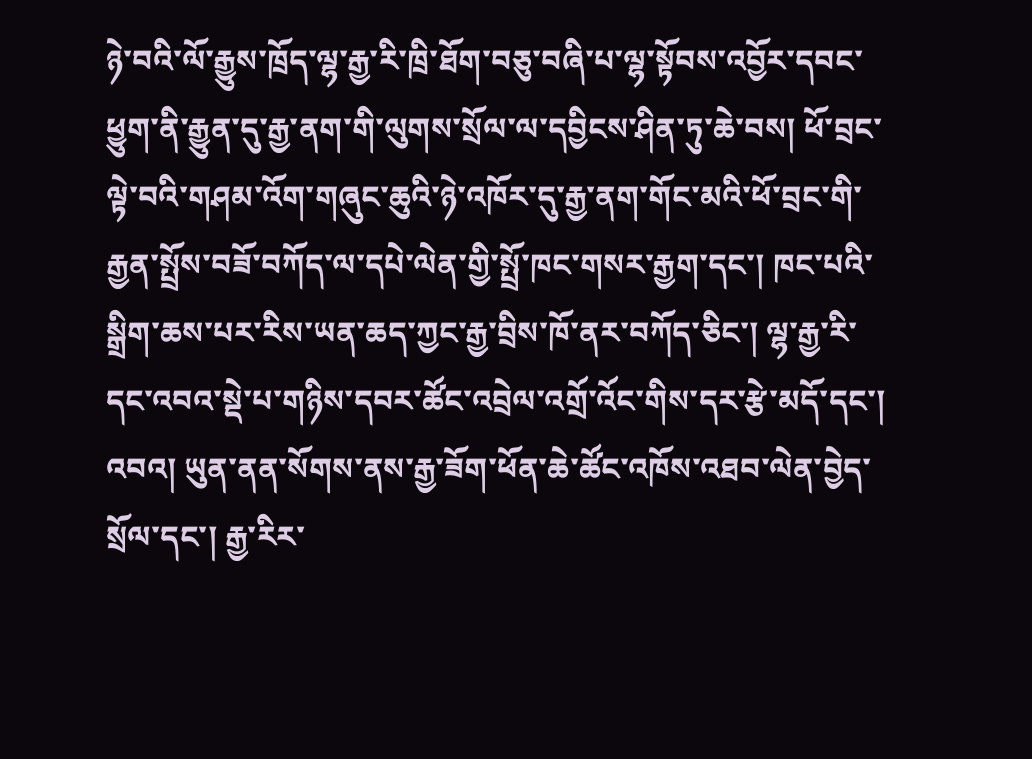ཉེ་བའི་ལོ་རྒྱུས་ཁྲོད་ལྷ་རྒྱ་རི་ཁྲི་ཐོག་བཅུ་བཞི་པ་ལྷ་སྟོབས་འབྱོར་དབང་ཕྱུག་ནི་རྒྱུན་དུ་རྒྱ་ནག་གི་ལུགས་སྲོལ་ལ་དབྱིངས་ཤིན་ཏུ་ཆེ་བས། ཕོ་བྲང་ལྟེ་བའི་གཤམ་འོག་གཞུང་ཆུའི་ཉེ་འཁོར་དུ་རྒྱ་ནག་གོང་མའི་ཕོ་བྲང་གི་རྒྱན་སྤྲོས་བཟོ་བཀོད་ལ་དཔེ་ལེན་གྱི་སྤྲོ་ཁང་གསར་རྒྱག་དང་། ཁང་པའི་སྒྲིག་ཆས་པར་རིས་ཡན་ཆད་ཀྱང་རྒྱ་བྲིས་ཁོ་ནར་བཀོད་ཅིང་། ལྷ་རྒྱ་རི་དང་འབའ་སྡེ་པ་གཉིས་དབར་ཚོང་འབྲེལ་འགྲོ་འོང་གིས་དར་རྩེ་མདོ་དང་། འབའ། ཡུན་ནན་སོགས་ནས་རྒྱ་ཟོག་ཕོན་ཆེ་ཚོང་འཁོས་འཐབ་ལེན་བྱེད་སྲོལ་དང་། རྒྱ་རིར་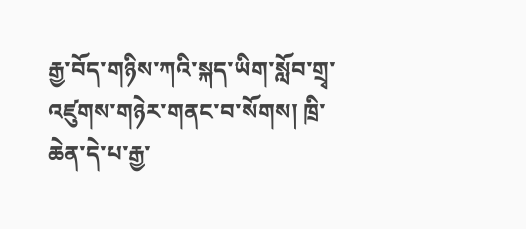རྒྱ་བོད་གཉིས་ཀའི་སྐད་ཡིག་སློབ་གྲྭ་འཛུགས་གཉེར་གནང་བ་སོགས། ཁྲི་ཆེན་དེ་པ་རྒྱ་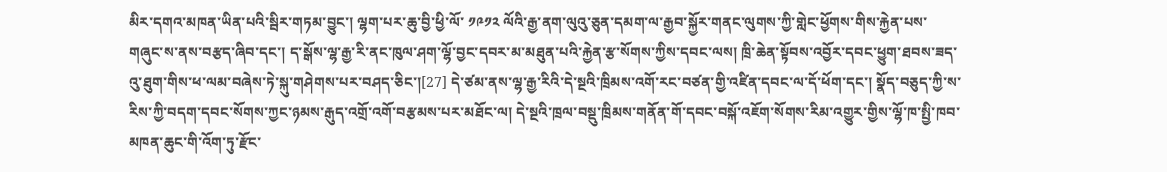མིར་དགའ་མཁན་ཡིན་པའི་སྦིར་གཏམ་བྱུང་། ལྷག་པར་ཆུ་བྱི་ཕྱི་ལོ་ ༡༩༡༢ ལོའི་རྒྱ་ནག་ལུའུ་ཅུན་དམག་ལ་རྒྱབ་སྐྱོར་གནང་ལུགས་ཀྱི་གླེང་ཕྱོགས་གིས་རྐྱེན་པས་གཞུང་ས་ནས་བརྩད་ཞིབ་དང་། ད་སྒོས་ལྷ་རྒྱ་རི་ནང་ཁུལ་ཤག་ལྷོ་བྱང་དབར་མ་མཐུན་པའི་རྐྱེན་རྩ་སོགས་ཀྱིས་དབང་ལས། ཁྲི་ཆེན་སྟོབས་འབྱོར་དབང་ཕྱུག་ཐབས་ཟད་འུ་ཐུག་གིས་ཕ་ལམ་བཞེས་ཏེ་སྐུ་གཤེགས་པར་བཤད་ཅིང་།[27] དེ་ཙམ་ནས་ལྷ་རྒྱ་རིའི་དེ་སྔའི་ཁྲིམས་འགོ་རང་བཙན་གྱི་འཛིན་དབང་ལ་དོ་ཕོག་དང་། སྣོད་བཅུད་ཀྱི་ས་རིས་ཀྱི་བདག་དབང་སོགས་ཀྱང་ཉམས་རྒུད་འགྲོ་འགོ་བརྩམས་པར་མཐོང་ལ། དེ་སྔའི་ཁྲལ་བསྡུ་ཁྲིམས་གནོན་གོ་དབང་བསྐོ་འཇོག་སོགས་རིམ་འགྱུར་གྱིས་ལྷོ་ཁ་སྤྱི་ཁབ་མཁན་ཆུང་གི་འོག་ཏུ་རྫོང་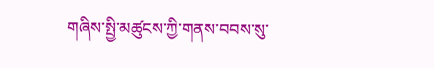གཞིས་སྤྱི་མཚུངས་ཀྱི་གནས་བབས་སུ་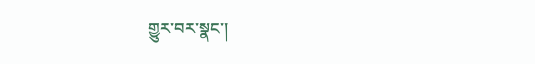གྱུར་བར་སྣང་།